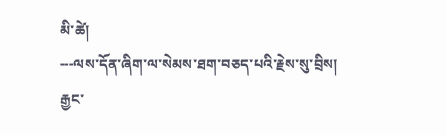མི་ཚེ།
---ལས་དོན་ཞིག་ལ་སེམས་ཐག་བཅད་པའི་རྗེས་སུ་བྲིས།
རྒྱང་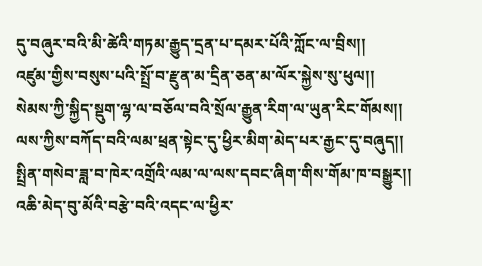དུ་བཞུར་བའི་མི་ཚེའི་གཏམ་རྒྱུད་དྲན་པ་དམར་པོའི་ཀློང་ལ་བྲིས།།
འཛུམ་གྱིས་བསུས་པའི་སྤྲོ་བ་རྫུན་མ་དྲིན་ཅན་མ་ལོར་སྐྱེས་སུ་ཕུལ།།
སེམས་ཀྱི་སྐྱིད་སྡུག་ལྷ་ལ་བཅོལ་བའི་སྲོལ་རྒྱུན་རིག་ལ་ཡུན་རིང་གོམས།།
ལས་ཀྱིས་བཀོད་བའི་ལམ་ཕྲན་སྟེང་དུ་ཕྱིར་མིག་མེད་པར་རྒྱང་དུ་བཞུད།།
སྤྲིན་གསེབ་ཟླ་བ་ཁེར་འགྲོའི་ལམ་ལ་ལས་དབང་ཞིག་གིས་གོམ་ཁ་བསྒྱུར།།
འཆི་མེད་བུ་མོའི་བརྩེ་བའི་འདང་ལ་ཕྱིར་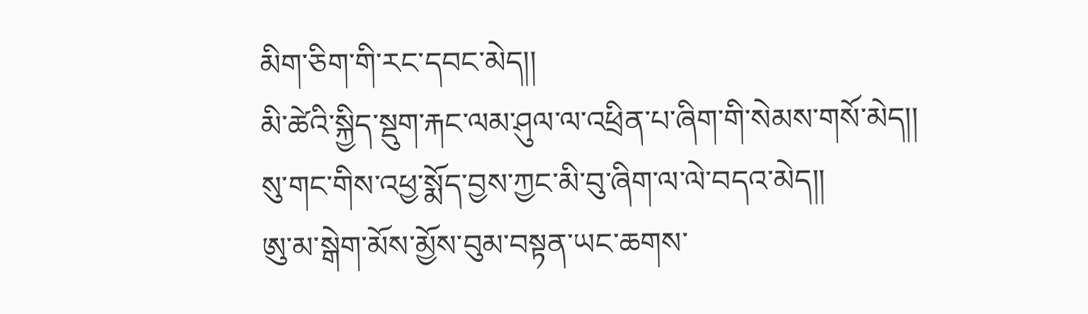མིག་ཅིག་གི་རང་དབང་མེད།།
མི་ཚེའི་སྐྱིད་སྡུག་རྐང་ལམ་ཤུལ་ལ་འཕྲིན་པ་ཞིག་གི་སེམས་གསོ་མེད།།
སུ་གང་གིས་འཕྱ་སྨོད་བྱས་ཀྱང་མི་བུ་ཞིག་ལ་ལེ་བདའ་མེད།།
ཨུ་མ་སྒེག་མོས་མྱོས་བུམ་བསྟན་ཡང་ཆགས་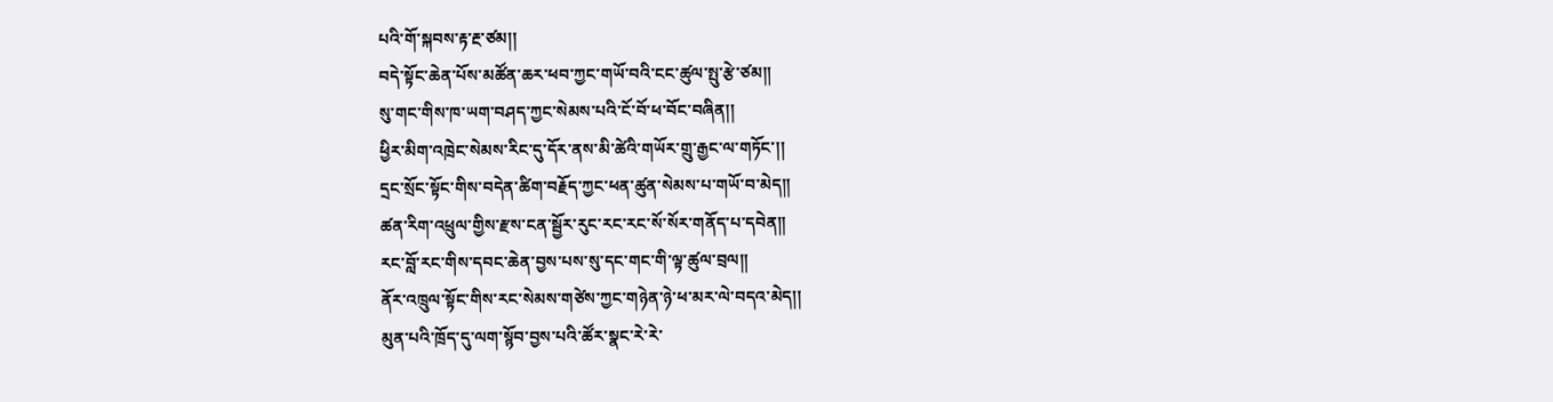པའི་གོ་སྐབས་རྟ་རྔ་ཙམ།།
བདེ་སྟོང་ཆེན་པོས་མཚོན་ཆར་ཕབ་ཀྱང་གཡོ་བའི་ངང་ཚུལ་སྤུ་རྩེ་ཙམ།།
སུ་གང་གིས་ཁ་ཡག་བཤད་ཀྱང་སེམས་པའི་ངོ་བོ་ཕ་བོང་བཞིན།།
ཕྱིར་མིག་འཁྲེང་སེམས་རིང་དུ་དོར་ནས་མི་ཚེའི་གཡོར་གྲུ་རྒྱང་ལ་གཏོང་།།
དྲང་སྲོང་སྟོང་གིས་བདེན་ཚིག་བརྗོད་ཀྱང་ཕན་ཚུན་སེམས་པ་གཡོ་བ་མེད།།
ཚན་རིག་འཕྲུལ་གྱིས་རྫས་ངན་སྦྱོར་རུང་རང་རང་སོ་སོར་གནོད་པ་དབེན།།
རང་བློ་རང་གིས་དབང་ཆེན་བྱས་པས་སུ་དང་གང་གི་ལྟ་ཚུལ་བྲལ།།
ནོར་འཁྲུལ་སྟོང་གིས་རང་སེམས་གཙེས་ཀྱང་གཉེན་ཉེ་ཕ་མར་ལེ་བདའ་མེད།།
མུན་པའི་ཁྲོད་དུ་ལག་སྙོབ་བྱས་པའི་ཚོར་སྣང་རེ་རེ་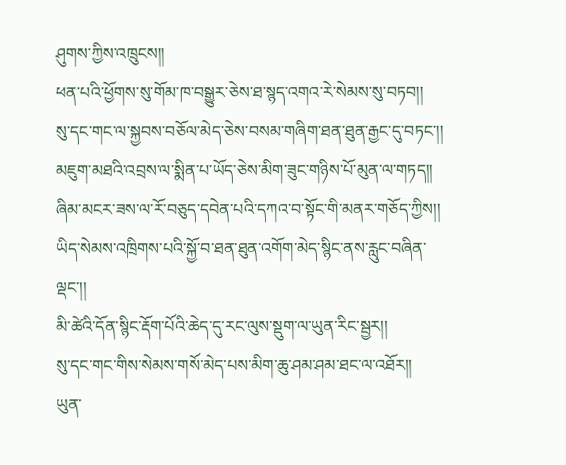ཤུགས་ཀྱིས་འཁྲུངས།།
ཕན་པའི་ཕྱོགས་སུ་གོམ་ཁ་བསྒྱུར་ཅེས་ཐ་སྙད་འགའ་རེ་སེམས་སུ་བཏབ།།
སུ་དང་གང་ལ་སྐྱབས་བཅོལ་མེད་ཅེས་བསམ་གཞིག་ཐན་ཐུན་རྒྱང་དུ་བཏང་།།
མཇུག་མཐའི་འབྲས་ལ་སྨིན་པ་ཡོད་ཅེས་མིག་ཟུང་གཉིས་པོ་མུན་ལ་གཏད།།
ཞིམ་མངར་ཟས་ལ་རོ་བཅུད་དབེན་པའི་དཀའ་བ་སྟོང་གི་མནར་གཅོད་ཀྱིས།།
ཡིད་སེམས་འཁྲིགས་པའི་སྐྱོ་བ་ཐན་ཐུན་འགོག་མེད་སྙིང་ནས་རླུང་བཞིན་ལྡང་།།
མི་ཚེའི་དོན་སྙིང་རྡོག་པོའི་ཆེད་དུ་རང་ལུས་སྡུག་ལ་ཡུན་རིང་སྦྱར།།
སུ་དང་གང་གིས་སེམས་གསོ་མེད་པས་མིག་ཆུ་ཤམ་ཤམ་ཐང་ལ་འཐོར།།
ཡུན་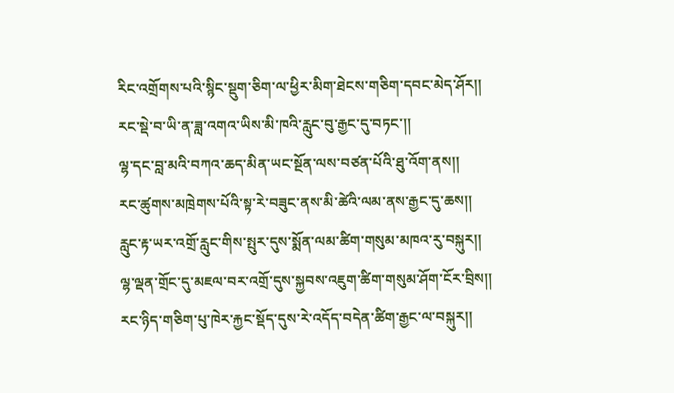རིང་འགྲོགས་པའི་སྙིང་སྡུག་ཅིག་ལ་ཕྱིར་མིག་ཐེངས་གཅིག་དབང་མེད་ཤོར།།
རང་སྡེ་བ་ཡི་ན་ཟླ་འགའ་ཡིས་མི་ཁའི་རླུང་བུ་རྒྱང་དུ་བཏང་།།
ལྷ་དང་བླ་མའི་བཀའ་ཆད་མིན་ཡང་སྔོན་ལས་བཙན་པོའི་ཐུ་འོག་ནས།།
རང་ཚུགས་མཁྲེགས་པོའི་སྟ་རེ་བཟུང་ནས་མི་ཚེའི་ལམ་ནས་རྒྱང་དུ་ཆས།།
རླུང་རྟ་ཡར་འགྲོ་རླུང་གིས་སྤུར་དུས་སྨོན་ལམ་ཚིག་གསུམ་མཁའ་རུ་བསྐུར།།
ལྷ་ལྡན་གྲོང་དུ་མཇལ་བར་འགྲོ་དུས་སྐྱབས་འཇུག་ཚིག་གསུམ་ཤོག་ངོར་བྲིས།།
རང་ཉིད་གཅིག་པུ་ཁེར་རྐྱང་སྡོད་དུས་རེ་འདོད་བདེན་ཚིག་རྒྱང་ལ་བསྐུར།།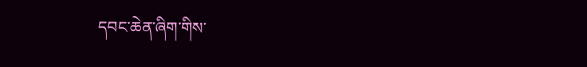དབང་ཆེན་ཞིག་གིས་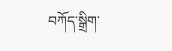བཀོད་སྒྲིག་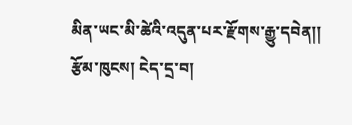མིན་ཡང་མི་ཚེའི་འདུན་པར་རྫོགས་རྒྱུ་དབེན།།
རྩོམ་ཁུངས། ངེད་དྲ་བ།